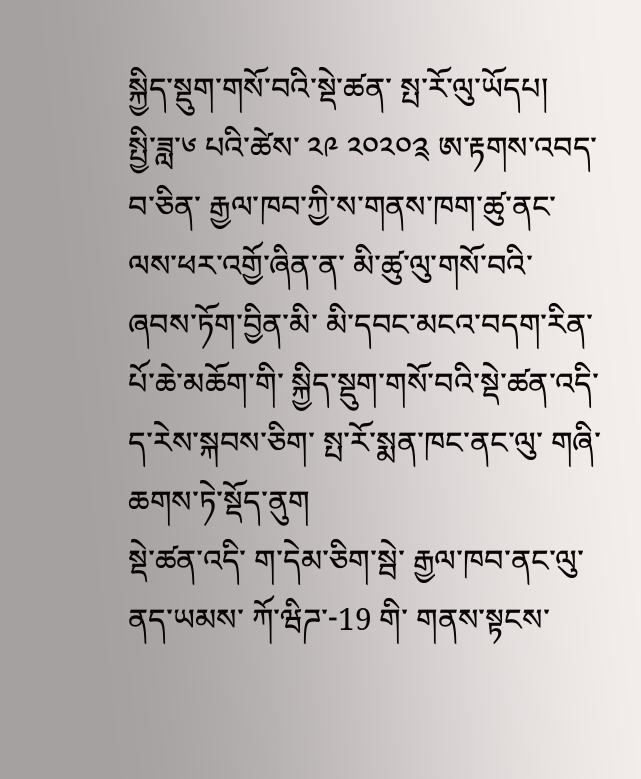སྐྱིད་སྡུག་གསོ་བའི་སྡེ་ཚན་ སྤ་རོ་ལུ་ཡོདཔ།
སྤྱི་ཟླ་༦ པའི་ཚེས་ ༢༩ ༢༠༢༠༉ ཨ་རྟགས་འབད་བ་ཅིན་ རྒྱལ་ཁབ་ཀྱི་ས་གནས་ཁག་ཚུ་ནང་ལས་ཕར་འགྱོ་ཞིན་ན་ མི་ཚུ་ལུ་གསོ་བའི་ཞབས་ཏོག་བྱིན་མི་ མི་དབང་མངའ་བདག་རིན་པོ་ཆེ་མཆོག་གི་ སྐྱིད་སྡུག་གསོ་བའི་སྡེ་ཚན་འདི་ ད་རེས་སྐབས་ཅིག་ སྤ་རོ་སྨན་ཁང་ནང་ལུ་ གཞི་ཆགས་ཏེ་སྡོད་ནུག
སྡེ་ཚན་འདི་ ག་དེམ་ཅིག་སྦེ་ རྒྱལ་ཁབ་ནང་ལུ་ ནད་ཡམས་ ཀོ་ཝིཌ་-19 གི་ གནས་སྟངས་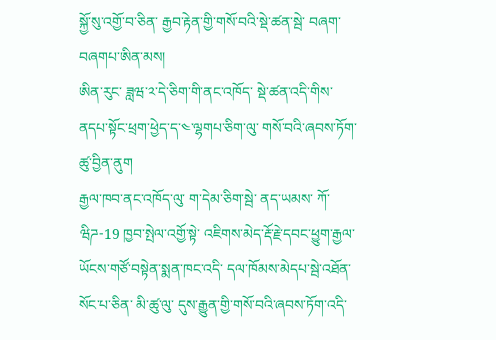སྐྱོ་སུ་འགྱོ་བ་ཅིན་ རྒྱབ་རྟེན་གྱི་གསོ་བའི་སྡེ་ཚན་སྦེ་ བཞག་བཞགཔ་ཨིན་མས།
ཨིན་རུང་ ཟླཝ་༢་དེ་ཅིག་གི་ནང་འཁོད་ སྡེ་ཚན་འདི་གིས་ ནདཔ་སྟོང་ཕྲག་ཕྱེད་ད་༤་ལྷགཔ་ཅིག་ལུ་ གསོ་བའི་ཞབས་ཏོག་ཚུ་བྱིན་ནུག
རྒྱལ་ཁབ་ནང་འཁོད་ལུ་ ག་དེམ་ཅིག་སྦེ་ ནད་ཡམས་ ཀོ་ཝིཌ-19 ཁྱབ་སྤེལ་འགྱོ་སྟེ་ འཇིགས་མེད་རྡོ་རྗེ་དབང་ཕྱུག་རྒྱལ་ཡོངས་གཙོ་བསྟེན་སྨན་ཁང་འདི་ དལ་ཁོམས་མེདཔ་སྦེ་འཐོན་སོང་པ་ཅིན་ མི་ཚུ་ལུ་ དུས་རྒྱུན་གྱི་གསོ་བའི་ཞབས་ཏོག་འདི་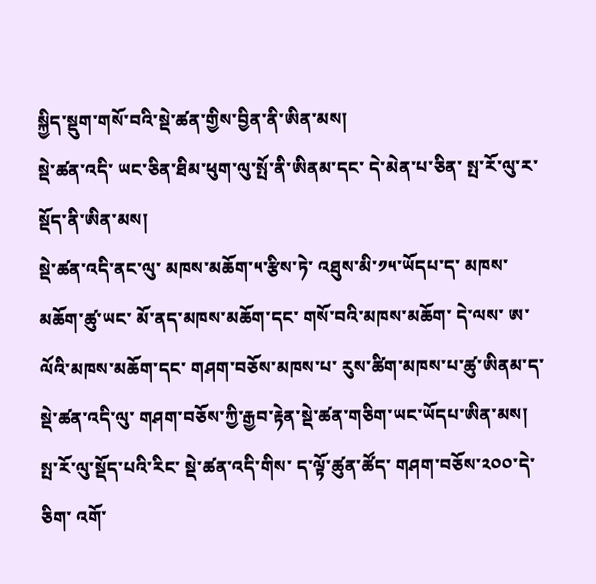སྐྱིད་སྡུག་གསོ་བའི་སྡེ་ཚན་གྱིས་བྱིན་ནི་ཨིན་མས།
སྡེ་ཚན་འདི་ ཡང་ཅིན་ཐིམ་ཕུག་ལུ་སྤོ་ནི་ཨིནམ་དང་ དེ་མེན་པ་ཅིན་ སྤ་རོ་ལུ་ར་སྡོད་ནི་ཨིན་མས།
སྡེ་ཚན་འདི་ནང་ལུ་ མཁས་མཆོག་༥་རྩིས་ཏེ་ འཐུས་མི་༡༥་ཡོདཔ་ད་ མཁས་མཆོག་ཚུ་ཡང་ མོ་ནད་མཁས་མཆོག་དང་ གསོ་བའི་མཁས་མཆོག་ དེ་ལས་ ཨ་ལོའི་མཁས་མཆོག་དང་ གཤག་བཅོས་མཁས་པ་ རུས་ཚིག་མཁས་པ་ཚུ་ཨིནམ་ད་ སྡེ་ཚན་འདི་ལུ་ གཤག་བཅོས་ཀྱི་རྒྱབ་རྟེན་སྡེ་ཚན་གཅིག་ཡང་ཡོདཔ་ཨིན་མས།
སྤ་རོ་ལུ་སྡོད་པའི་རིང་ སྡེ་ཚན་འདི་གིས་ ད་ལྟོ་ཚུན་ཚོད་ གཤག་བཅོས་༢༠༠་དེ་ཅིག་ འགོ་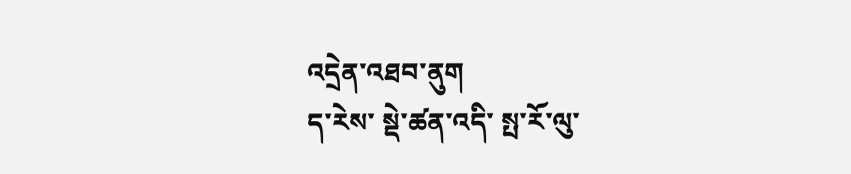འདྲེན་འཐབ་ནུག
ད་རེས་ སྡེ་ཚན་འདི་ སྤ་རོ་ལུ་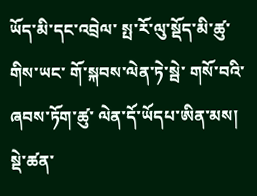ཡོད་མི་དང་འབྲེལ་ སྤ་རོ་ལུ་སྡོད་མི་ཚུ་གིས་ཡང་ གོ་སྐབས་ལེན་ཏེ་སྦེ་ གསོ་བའི་ཞབས་ཏོག་ཚུ་ ལེན་དོ་ཡོདཔ་ཨིན་མས།
སྡེ་ཚན་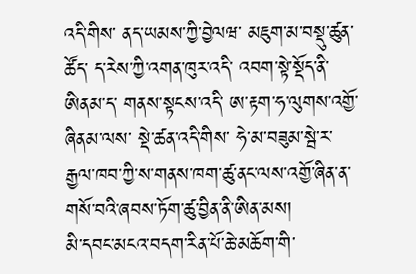འདི་གིས་ ནད་ཡམས་ཀྱི་བྱེལཝ་ མཇུག་མ་བསྡུ་ཚུན་ཚོད་ ད་རེས་ཀྱི་འགན་ཁུར་འདི་ འབག་སྟེ་སྡོད་ནི་ཨིནམ་ད་ གནས་སྟངས་འདི་ ཨ་རྟག་ཧ་ལུགས་འགྱོ་ཞིནམ་ལས་ སྡེ་ཚན་འདི་གིས་ ཧེ་མ་བཟུམ་སྦེ་ར་ རྒྱལ་ཁབ་ཀྱི་ས་གནས་ཁག་ཚུ་ནང་ལས་འགྱོ་ཞིན་ན་ གསོ་བའི་ཞབས་ཏོག་ཚུ་བྱིན་ནི་ཨིན་མས།
མི་དབང་མངའ་བདག་རིན་པོ་ཆེ་མཆོག་གི་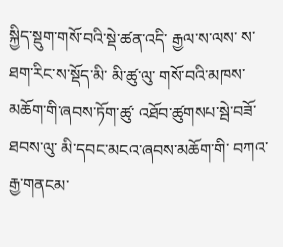སྐྱིད་སྡུག་གསོ་བའི་སྡེ་ཚན་འདི་ རྒྱལ་ས་ལས་ ས་ཐག་རིང་ས་སྡོད་མི་ མི་ཚུ་ལུ་ གསོ་བའི་མཁས་མཆོག་གི་ཞབས་ཏོག་ཚུ་ འཐོབ་ཚུགསཔ་སྦེ་བཟོ་ཐབས་ལུ་ མི་དབང་མངའ་ཞབས་མཆོག་གི་ བཀའ་རྒྱ་གནངམ་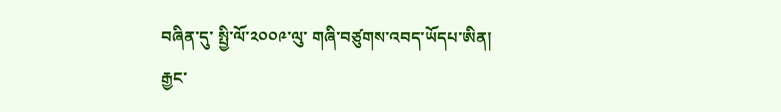བཞིན་དུ་ སྤྱི་ལོ་༢༠༠༩་ལུ་ གཞི་བཙུགས་འབད་ཡོདཔ་ཨིན།
རྒྱང་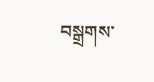བསྒྲགས་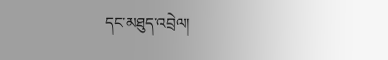དང་མཐུད་འབྲེལ།